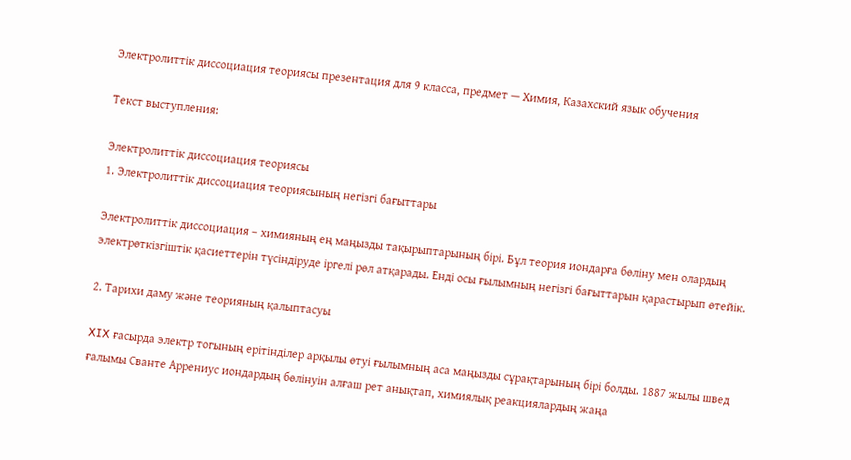Электролиттік диссоциация теориясы презентация для 9 класса, предмет — Химия, Казахский язык обучения

Текст выступления:

Электролиттік диссоциация теориясы
1. Электролиттік диссоциация теориясының негізгі бағыттары

Электролиттік диссоциация – химияның ең маңызды тақырыптарының бірі. Бұл теория иондарға бөліну мен олардың электрөткізгіштік қасиеттерін түсіндіруде іргелі рөл атқарады. Енді осы ғылымның негізгі бағыттарын қарастырып өтейік.

2. Тарихи даму және теорияның қалыптасуы

XIX ғасырда электр тогының ерітінділер арқылы өтуі ғылымның аса маңызды сұрақтарының бірі болды. 1887 жылы швед ғалымы Сванте Аррениус иондардың бөлінуін алғаш рет анықтап, химиялық реакциялардың жаңа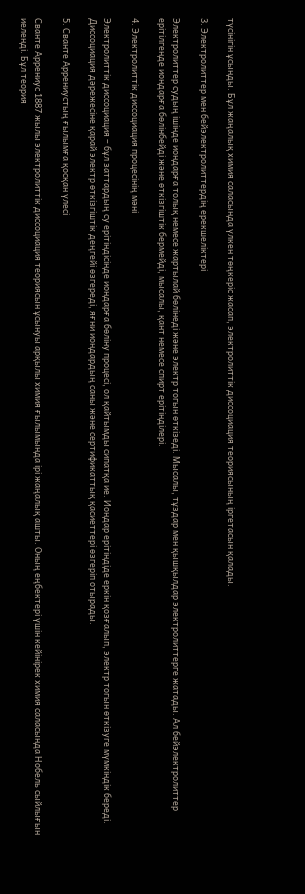түсінігін ұсынды. Бұл жаңалық химия саласында үлкен төңкеріс жасап, электролиттік диссоциация теориясының іргетасын қалады.

3. Электролиттер мен бейэлектролиттердің ерекшеліктері

Электролиттер судың ішінде иондарға толық немесе жартылай бөлінеді және электр тогын өткізеді. Мысалы, тұздар мен қышқылдар электролиттерге жатады. Ал бейэлектролиттер ерітілгенде иондарға бөлінбейді және өткізгіштік бермейді, мысалы, қант немесе спирт ерітінділері.

4. Электролиттік диссоциация процесінің мәні

Электролиттік диссоциация – бұл заттардың су ерітіндісінде иондарға бөліну процесі, ол қайтымды сипатқа ие. Иондар ерітіндіде еркін қозғалып, электр тогын өткізуге мүмкіндік береді. Диссоциация дәрежесіне қарай электр өткізгіштік деңгейі өзгереді, яғни иондардың саны және сертификаттық қасиеттері өзгеріп отырады.

5. Сванте Аррениустың ғылымға қосқан үлесі

Сванте Аррениус 1887 жылы электролиттік диссоциация теориясын ұсынуы арқылы химия ғылымында ірі жаңалық ашты. Оның еңбектері үшін кейінірек химия саласында Нобель сыйлығын иеленді. Бұл теория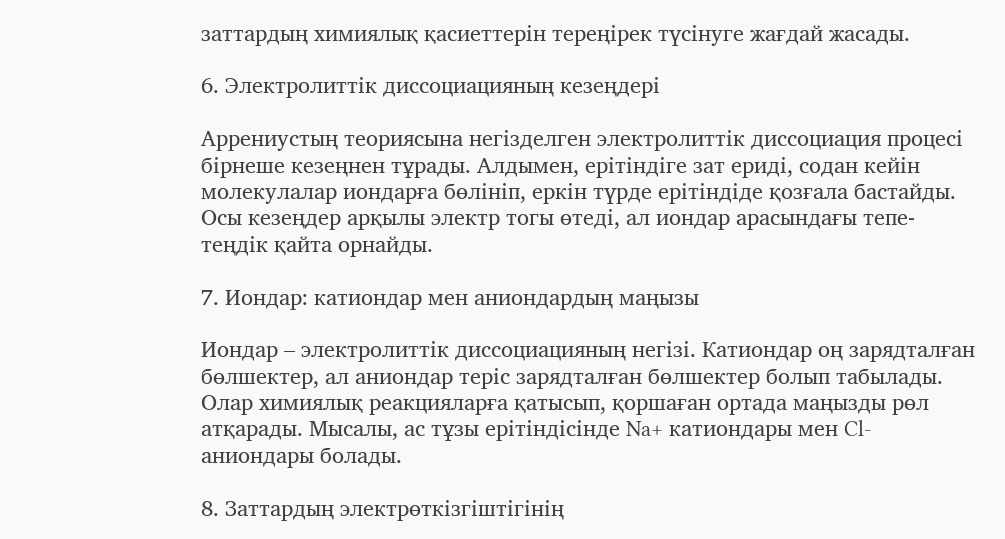заттардың химиялық қасиеттерін тереңірек түсінуге жағдай жасады.

6. Электролиттік диссоциацияның кезеңдері

Аррениустың теориясына негізделген электролиттік диссоциация процесі бірнеше кезеңнен тұрады. Алдымен, ерітіндіге зат ериді, содан кейін молекулалар иондарға бөлініп, еркін түрде ерітіндіде қозғала бастайды. Осы кезеңдер арқылы электр тогы өтеді, ал иондар арасындағы тепе-теңдік қайта орнайды.

7. Иондар: катиондар мен аниондардың маңызы

Иондар – электролиттік диссоциацияның негізі. Катиондар оң зарядталған бөлшектер, ал аниондар теріс зарядталған бөлшектер болып табылады. Олар химиялық реакцияларға қатысып, қоршаған ортада маңызды рөл атқарады. Мысалы, ас тұзы ерітіндісінде Na+ катиондары мен Cl- аниондары болады.

8. Заттардың электрөткізгіштігінің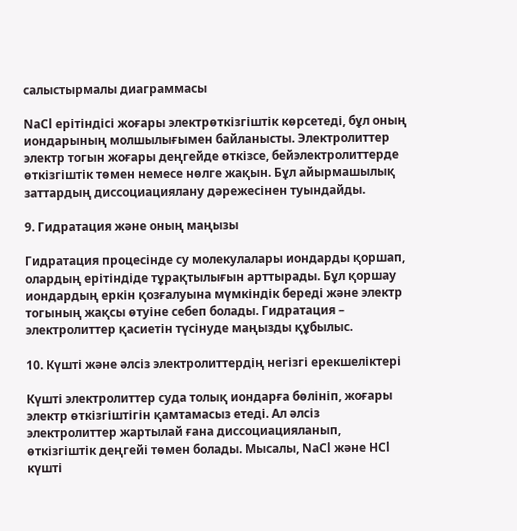салыстырмалы диаграммасы

NaCl ерітіндісі жоғары электрөткізгіштік көрсетеді, бұл оның иондарының молшылығымен байланысты. Электролиттер электр тогын жоғары деңгейде өткізсе, бейэлектролиттерде өткізгіштік төмен немесе нөлге жақын. Бұл айырмашылық заттардың диссоциациялану дәрежесінен туындайды.

9. Гидратация және оның маңызы

Гидратация процесінде су молекулалары иондарды қоршап, олардың ерітіндіде тұрақтылығын арттырады. Бұл қоршау иондардың еркін қозғалуына мүмкіндік береді және электр тогының жақсы өтуіне себеп болады. Гидратация – электролиттер қасиетін түсінуде маңызды құбылыс.

10. Күшті және әлсіз электролиттердің негізгі ерекшеліктері

Күшті электролиттер суда толық иондарға бөлініп, жоғары электр өткізгіштігін қамтамасыз етеді. Ал әлсіз электролиттер жартылай ғана диссоциацияланып, өткізгіштік деңгейі төмен болады. Мысалы, NaCl және HCl күшті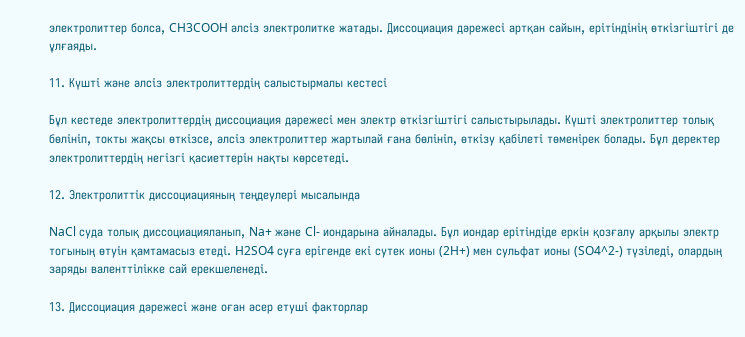электролиттер болса, CH3COOH әлсіз электролитке жатады. Диссоциация дәрежесі артқан сайын, ерітіндінің өткізгіштігі де ұлғаяды.

11. Күшті және әлсіз электролиттердің салыстырмалы кестесі

Бұл кестеде электролиттердің диссоциация дәрежесі мен электр өткізгіштігі салыстырылады. Күшті электролиттер толық бөлініп, токты жақсы өткізсе, әлсіз электролиттер жартылай ғана бөлініп, өткізу қабілеті төменірек болады. Бұл деректер электролиттердің негізгі қасиеттерін нақты көрсетеді.

12. Электролиттік диссоциацияның теңдеулері мысалында

NaCl суда толық диссоциацияланып, Na+ және Cl- иондарына айналады. Бұл иондар ерітіндіде еркін қозғалу арқылы электр тогының өтуін қамтамасыз етеді. H2SO4 суға ерігенде екі сутек ионы (2H+) мен сульфат ионы (SO4^2-) түзіледі, олардың заряды валенттілікке сай ерекшеленеді.

13. Диссоциация дәрежесі және оған әсер етуші факторлар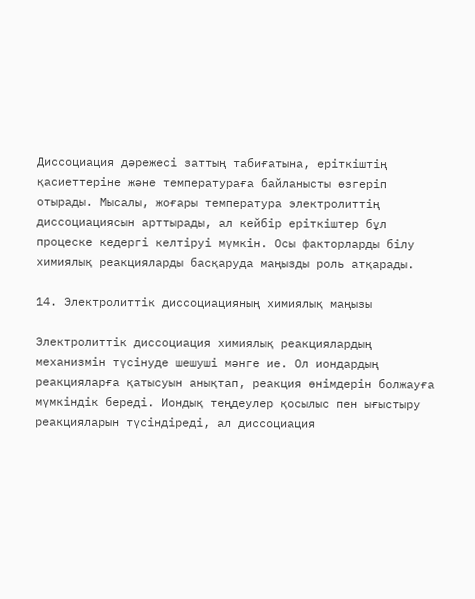Диссоциация дәрежесі заттың табиғатына, еріткіштің қасиеттеріне және температураға байланысты өзгеріп отырады. Мысалы, жоғары температура электролиттің диссоциациясын арттырады, ал кейбір еріткіштер бұл процеске кедергі келтіруі мүмкін. Осы факторларды білу химиялық реакцияларды басқаруда маңызды роль атқарады.

14. Электролиттік диссоциацияның химиялық маңызы

Электролиттік диссоциация химиялық реакциялардың механизмін түсінуде шешуші мәнге ие. Ол иондардың реакцияларға қатысуын анықтап, реакция өнімдерін болжауға мүмкіндік береді. Иондық теңдеулер қосылыс пен ығыстыру реакцияларын түсіндіреді, ал диссоциация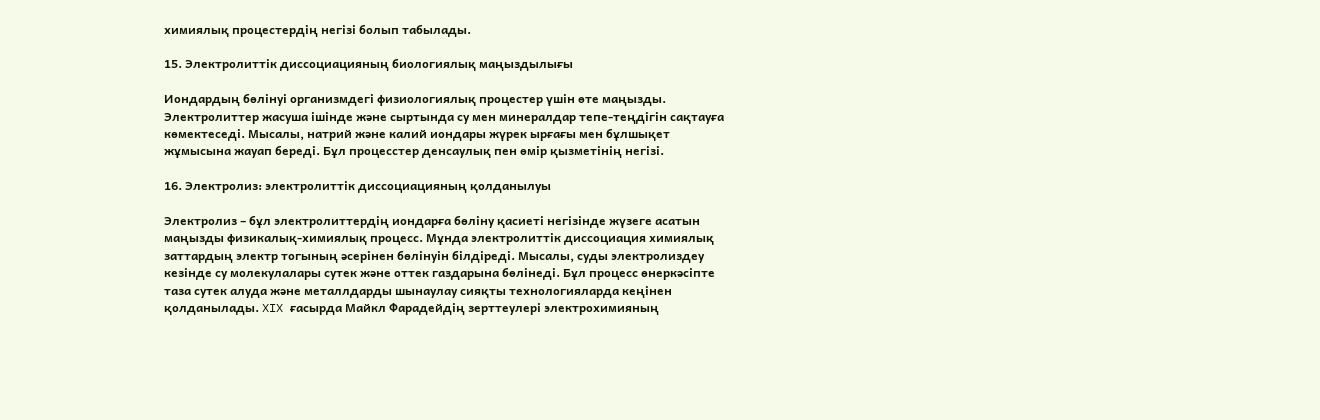химиялық процестердің негізі болып табылады.

15. Электролиттік диссоциацияның биологиялық маңыздылығы

Иондардың бөлінуі организмдегі физиологиялық процестер үшін өте маңызды. Электролиттер жасуша ішінде және сыртында су мен минералдар тепе-теңдігін сақтауға көмектеседі. Мысалы, натрий және калий иондары жүрек ырғағы мен бұлшықет жұмысына жауап береді. Бұл процесстер денсаулық пен өмір қызметінің негізі.

16. Электролиз: электролиттік диссоциацияның қолданылуы

Электролиз – бұл электролиттердің иондарға бөліну қасиеті негізінде жүзеге асатын маңызды физикалық-химиялық процесс. Мұнда электролиттік диссоциация химиялық заттардың электр тогының әсерінен бөлінуін білдіреді. Мысалы, суды электролиздеу кезінде су молекулалары сутек және оттек газдарына бөлінеді. Бұл процесс өнеркәсіпте таза сутек алуда және металлдарды шынаулау сияқты технологияларда кеңінен қолданылады. XIX ғасырда Майкл Фарадейдің зерттеулері электрохимияның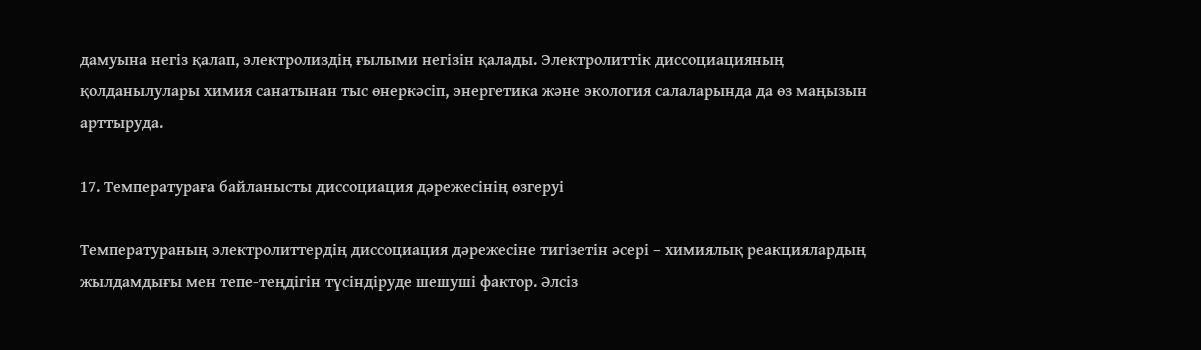дамуына негіз қалап, электролиздің ғылыми негізін қалады. Электролиттік диссоциацияның қолданылулары химия санатынан тыс өнеркәсіп, энергетика және экология салаларында да өз маңызын арттыруда.

17. Температураға байланысты диссоциация дәрежесінің өзгеруі

Температураның электролиттердің диссоциация дәрежесіне тигізетін әсері – химиялық реакциялардың жылдамдығы мен тепе-теңдігін түсіндіруде шешуші фактор. Әлсіз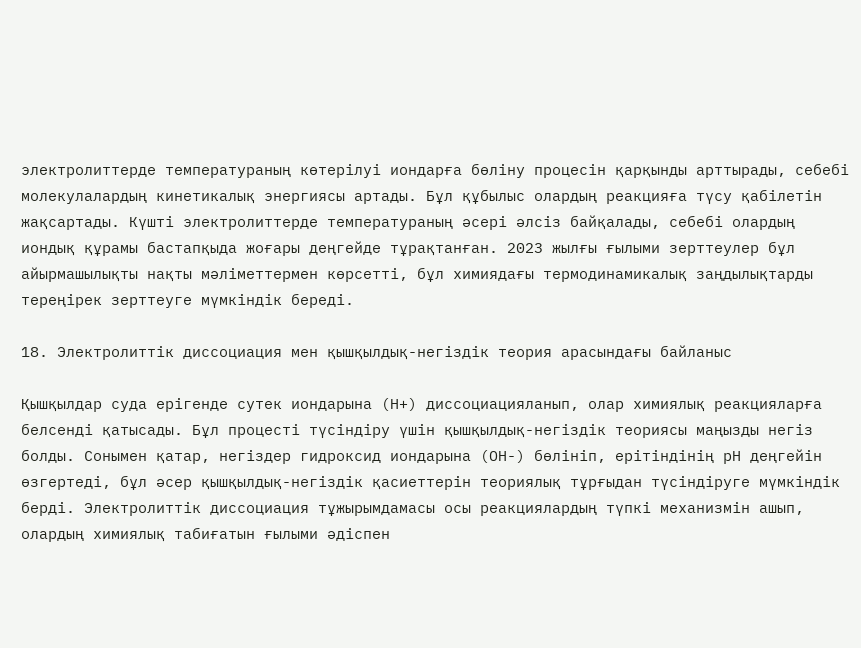электролиттерде температураның көтерілуі иондарға бөліну процесін қарқынды арттырады, себебі молекулалардың кинетикалық энергиясы артады. Бұл құбылыс олардың реакцияға түсу қабілетін жақсартады. Күшті электролиттерде температураның әсері әлсіз байқалады, себебі олардың иондық құрамы бастапқыда жоғары деңгейде тұрақтанған. 2023 жылғы ғылыми зерттеулер бұл айырмашылықты нақты мәліметтермен көрсетті, бұл химиядағы термодинамикалық заңдылықтарды тереңірек зерттеуге мүмкіндік береді.

18. Электролиттік диссоциация мен қышқылдық-негіздік теория арасындағы байланыс

Қышқылдар суда ерігенде сутек иондарына (H+) диссоциацияланып, олар химиялық реакцияларға белсенді қатысады. Бұл процесті түсіндіру үшін қышқылдық-негіздік теориясы маңызды негіз болды. Сонымен қатар, негіздер гидроксид иондарына (OH-) бөлініп, ерітіндінің рН деңгейін өзгертеді, бұл әсер қышқылдық-негіздік қасиеттерін теориялық тұрғыдан түсіндіруге мүмкіндік берді. Электролиттік диссоциация тұжырымдамасы осы реакциялардың түпкі механизмін ашып, олардың химиялық табиғатын ғылыми әдіспен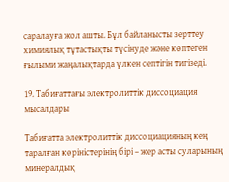саралауға жол ашты. Бұл байланысты зерттеу химиялық тұтастықты түсінуде және көптеген ғылыми жаңалықтарда үлкен септігін тигізеді.

19. Табиғаттағы электролиттік диссоциация мысалдары

Табиғатта электролиттік диссоциацияның кең таралған көріністерінің бірі – жер асты суларының минералдық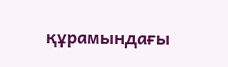құрамындағы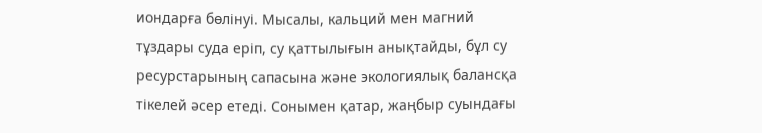иондарға бөлінуі. Мысалы, кальций мен магний тұздары суда еріп, су қаттылығын анықтайды, бұл су ресурстарының сапасына және экологиялық балансқа тікелей әсер етеді. Сонымен қатар, жаңбыр суындағы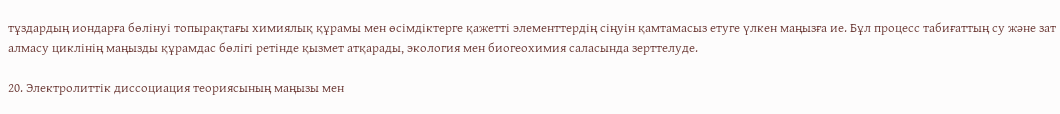тұздардың иондарға бөлінуі топырақтағы химиялық құрамы мен өсімдіктерге қажетті элементтердің сіңуін қамтамасыз етуге үлкен маңызға ие. Бұл процесс табиғаттың су және зат алмасу циклінің маңызды құрамдас бөлігі ретінде қызмет атқарады, экология мен биогеохимия саласында зерттелуде.

20. Электролиттік диссоциация теориясының маңызы мен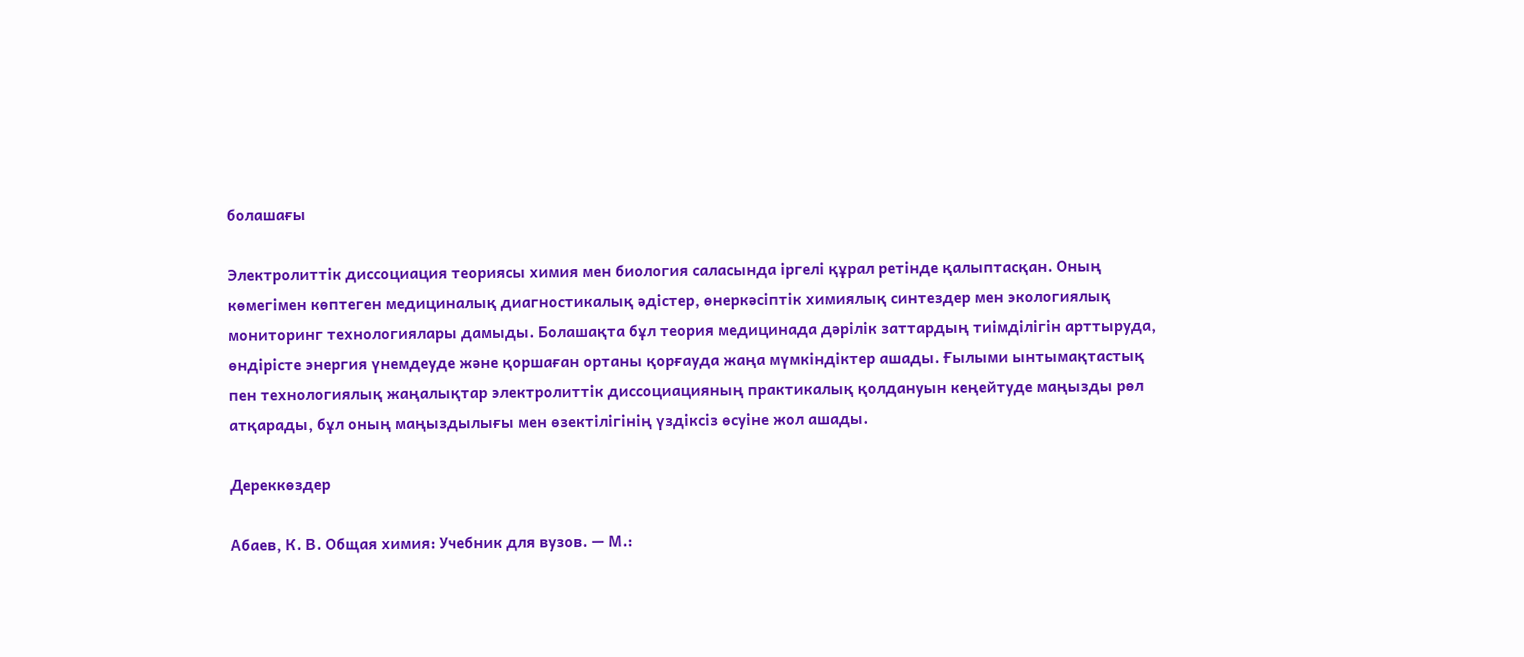болашағы

Электролиттік диссоциация теориясы химия мен биология саласында іргелі құрал ретінде қалыптасқан. Оның көмегімен көптеген медициналық диагностикалық әдістер, өнеркәсіптік химиялық синтездер мен экологиялық мониторинг технологиялары дамыды. Болашақта бұл теория медицинада дәрілік заттардың тиімділігін арттыруда, өндірісте энергия үнемдеуде және қоршаған ортаны қорғауда жаңа мүмкіндіктер ашады. Ғылыми ынтымақтастық пен технологиялық жаңалықтар электролиттік диссоциацияның практикалық қолдануын кеңейтуде маңызды рөл атқарады, бұл оның маңыздылығы мен өзектілігінің үздіксіз өсуіне жол ашады.

Дереккөздер

Абаев, К. В. Общая химия: Учебник для вузов. — М.: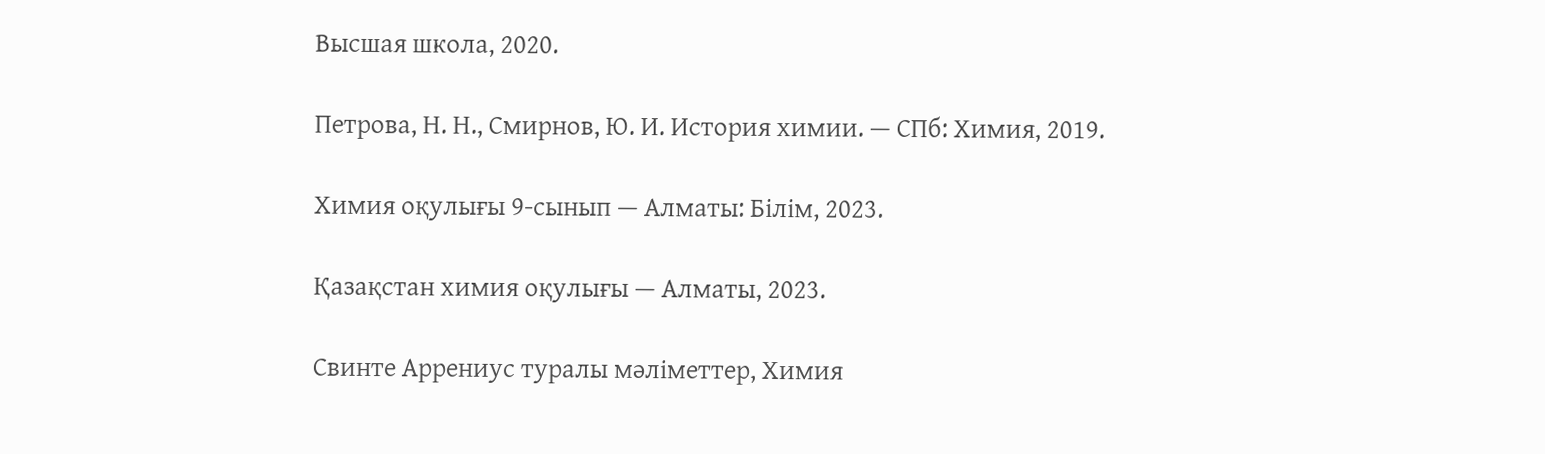Высшая школа, 2020.

Петрова, Н. Н., Смирнов, Ю. И. История химии. — СПб: Химия, 2019.

Химия оқулығы 9-сынып — Алматы: Білім, 2023.

Қазақстан химия оқулығы — Алматы, 2023.

Свинте Аррениус туралы мәліметтер, Химия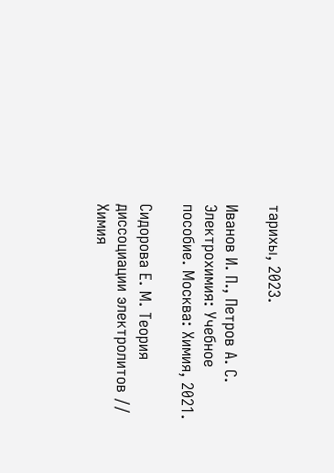тарихы, 2023.

Иванов И. П., Петров А. С. Электрохимия: Учебное пособие. Москва: Химия, 2021.

Сидорова Е. М. Теория диссоциации электролитов // Химия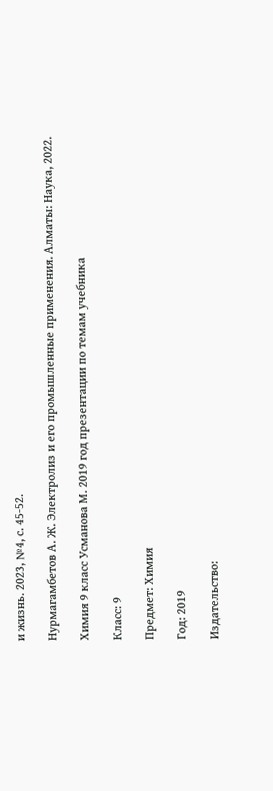и жизнь. 2023, №4, с. 45-52.

Нурмагамбетов А. Ж. Электролиз и его промышленные применения. Алматы: Наука, 2022.

Химия 9 класс Усманова М. 2019 год презентации по темам учебника

Класс: 9

Предмет: Химия

Год: 2019

Издательство: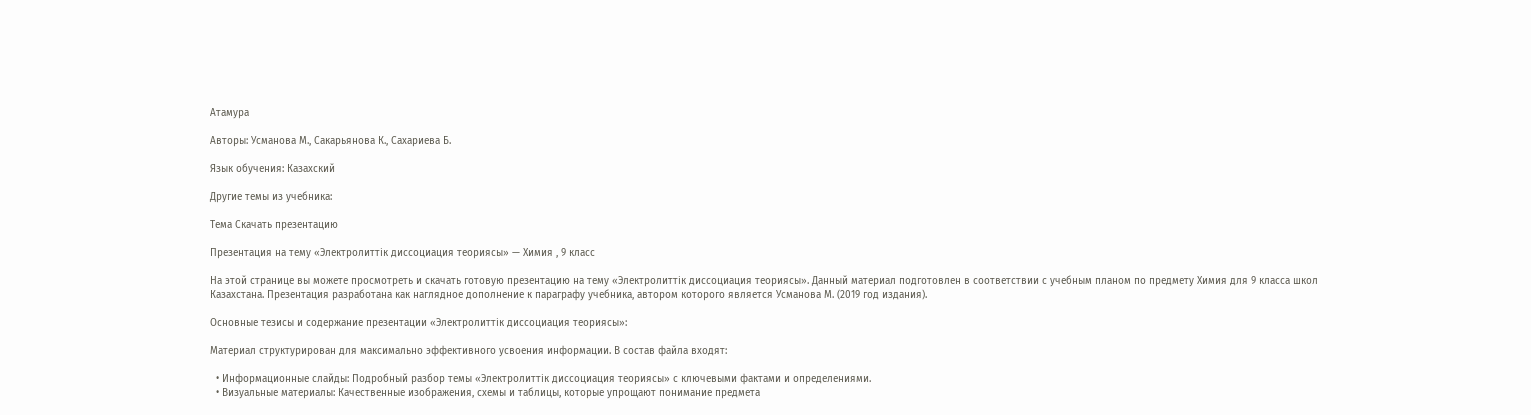Атамура

Авторы: Усманова М., Сакарьянова К., Сахариева Б.

Язык обучения: Казахский

Другие темы из учебника:

Тема Скачать презентацию

Презентация на тему «Электролиттік диссоциация теориясы» — Химия , 9 класс

На этой странице вы можете просмотреть и скачать готовую презентацию на тему «Электролиттік диссоциация теориясы». Данный материал подготовлен в соответствии с учебным планом по предмету Химия для 9 класса школ Казахстана. Презентация разработана как наглядное дополнение к параграфу учебника, автором которого является Усманова М. (2019 год издания).

Основные тезисы и содержание презентации «Электролиттік диссоциация теориясы»:

Материал структурирован для максимально эффективного усвоения информации. В состав файла входят:

  • Информационные слайды: Подробный разбор темы «Электролиттік диссоциация теориясы» с ключевыми фактами и определениями.
  • Визуальные материалы: Качественные изображения, схемы и таблицы, которые упрощают понимание предмета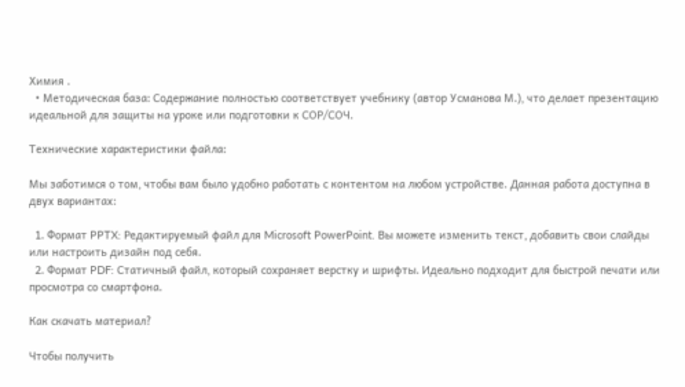Химия .
  • Методическая база: Содержание полностью соответствует учебнику (автор Усманова М.), что делает презентацию идеальной для защиты на уроке или подготовки к СОР/СОЧ.

Технические характеристики файла:

Мы заботимся о том, чтобы вам было удобно работать с контентом на любом устройстве. Данная работа доступна в двух вариантах:

  1. Формат PPTX: Редактируемый файл для Microsoft PowerPoint. Вы можете изменить текст, добавить свои слайды или настроить дизайн под себя.
  2. Формат PDF: Статичный файл, который сохраняет верстку и шрифты. Идеально подходит для быстрой печати или просмотра со смартфона.

Как скачать материал?

Чтобы получить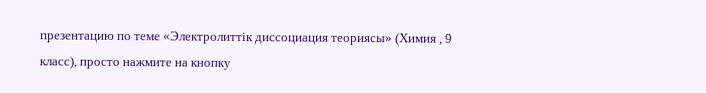презентацию по теме «Электролиттік диссоциация теориясы» (Химия , 9 класс), просто нажмите на кнопку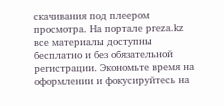скачивания под плеером просмотра. На портале preza.kz все материалы доступны бесплатно и без обязательной регистрации. Экономьте время на оформлении и фокусируйтесь на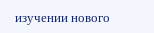изучении нового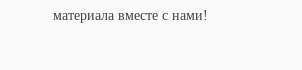материала вместе с нами!